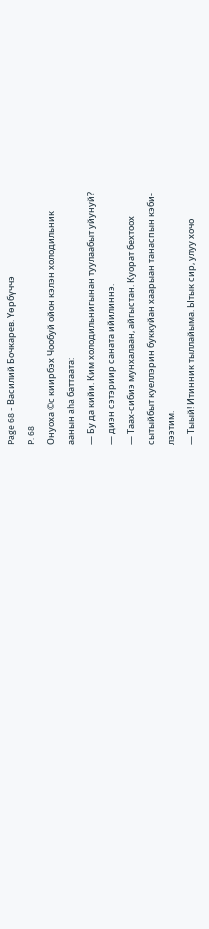Page 68 - Василий Бочкарев. Үөрбүччэ
P. 68
Онуоха ©с киирбэх Чообуй ойон кэлэн холодильник
аанын aha баттаата:
— Бу да кийи. Ким холодильнигынан туулаабыт уйунуй?
— диэн сэтэриир саната ийилиннэ.
— Таах-сибиэ мунхалаан, айгыстан. Куорат бехтоох
сытыйбыт куеллэрин буккуйан хаарыан танаспын кэби-
лээтим.
— Тыый! Итинник тыллайыма. Ытык сир, улуу хочо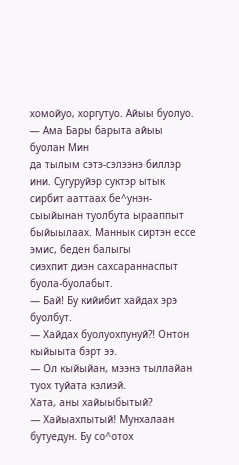хомойуо, хоргутуо. Айыы буолуо.
— Ама Бары барыта айыы буолан Мин
да тылым сэтэ-сэлээнэ биллэр ини. Сугуруйэр суктэр ытык
сирбит ааттаах бе^унэн-сыыйынан туолбута ырааппыт
быйыылаах. Маннык сиртэн ессе эмис, беден балыгы
сиэхпит диэн сахсараннаспыт буола-буолабыт.
— Бай! Бу кийибит хайдах эрэ буолбут.
— Хайдах буолуохпунуй?! Онтон кыйыыта бэрт ээ.
— Ол кыйыйан, мээнэ тыллайан туох туйата кэлиэй.
Хата, аны хайыыбытый?
— Хайыахпытый! Мунхалаан бутуедун. Бу со^отох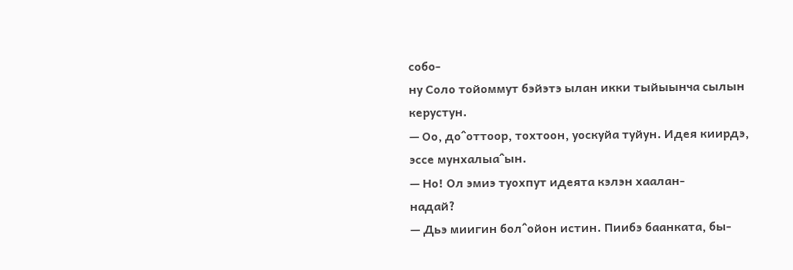собо-
ну Соло тойоммут бэйэтэ ылан икки тыйыынча сылын
керустун.
— Оо, до^оттоор, тохтоон, уоскуйа туйун. Идея киирдэ,
эссе мунхалыа^ын.
— Но! Ол эмиэ туохпут идеята кэлэн хаалан-
надай?
— Дьэ миигин бол^ойон истин. Пиибэ баанката, бы-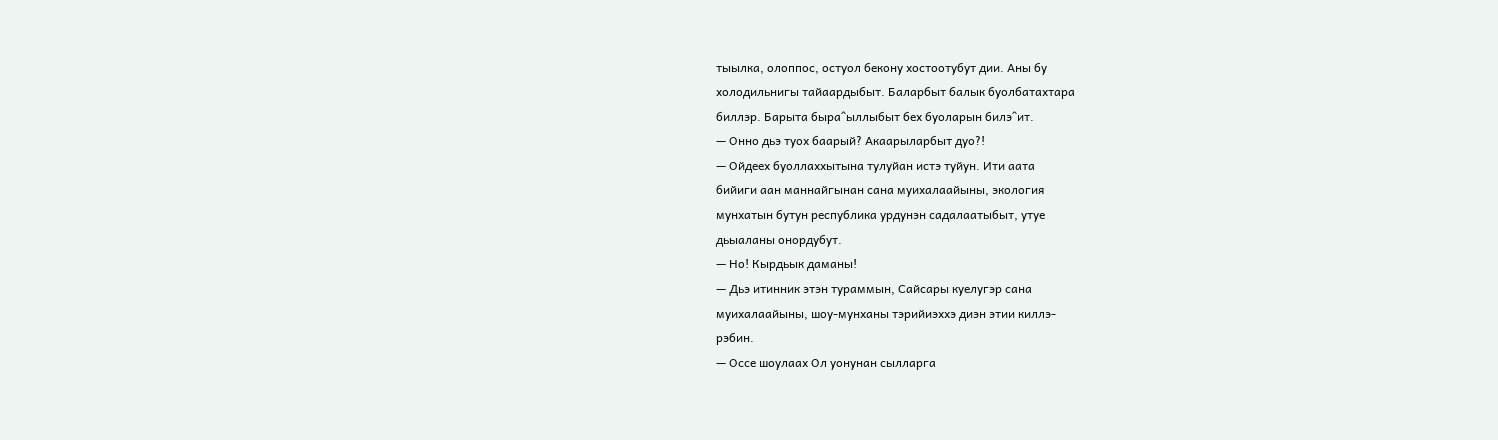тыылка, олоппос, остуол бекону хостоотубут дии. Аны бу
холодильнигы тайаардыбыт. Баларбыт балык буолбатахтара
биллэр. Барыта быра^ыллыбыт бех буоларын билэ^ит.
— Онно дьэ туох баарый? Акаарыларбыт дуо?!
— Ойдеех буоллаххытына тулуйан истэ туйун. Ити аата
бийиги аан маннайгынан сана муихалаайыны, экология
мунхатын бутун республика урдунэн садалаатыбыт, утуе
дьыаланы онордубут.
— Но! Кырдьык даманы!
— Дьэ итинник этэн тураммын, Сайсары куелугэр сана
муихалаайыны, шоу-мунханы тэрийиэххэ диэн этии киллэ-
рэбин.
— Оссе шоулаах Ол уонунан сылларга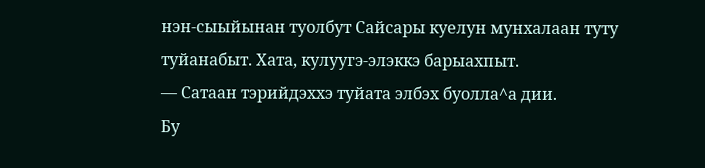нэн-сыыйынан туолбут Сайсары куелун мунхалаан туту
туйанабыт. Хата, кулуугэ-элэккэ барыахпыт.
— Сатаан тэрийдэххэ туйата элбэх буолла^а дии.
Бу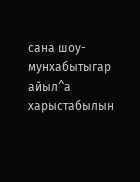сана шоу-мунхабытыгар айыл^а харыстабылын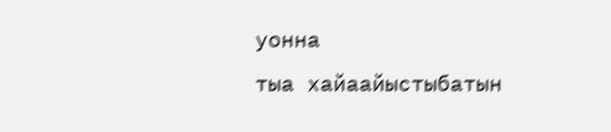уонна
тыа хайаайыстыбатын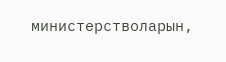министерстволарын,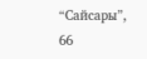“Сайсары”,
66